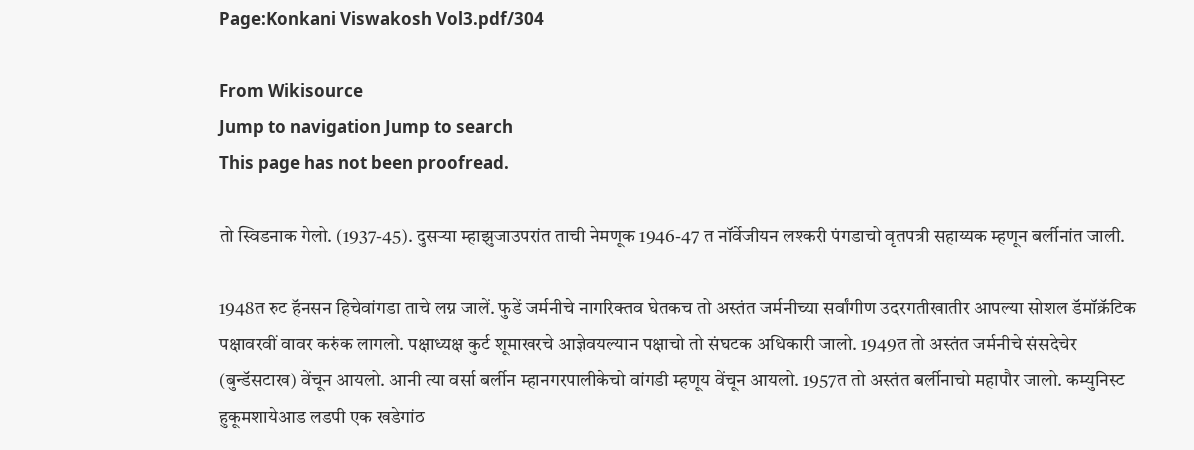Page:Konkani Viswakosh Vol3.pdf/304

From Wikisource
Jump to navigation Jump to search
This page has not been proofread.

तो स्विडनाक गेलो. (1937-45). दुसऱ्या म्हाझुजाउपरांत ताची नेमणूक 1946-47 त नॉर्वेजीयन लश्करी पंगडाचो वृतपत्री सहाय्यक म्हणून बर्लीनांत जाली.

1948त रुट हॅनसन हिचेवांगडा ताचे लग्न जालें. फुडें जर्मनीचे नागरिक्तव घेतकच तो अस्तंत जर्मनीच्या सर्वांगीण उदरगतीखातीर आपल्या सोशल डॅमॉक्रॅटिक पक्षावरवीं वावर करुंक लागलो. पक्षाध्यक्ष कुर्ट शूमाखरचे आज्ञेवयल्यान पक्षाचो तो संघटक अधिकारी जालो. 1949त तो अस्तंत जर्मनीचे संसदेचेर (बुन्डॅसटाख) वेंचून आयलो. आनी त्या वर्सा बर्लीन म्हानगरपालीकेचो वांगडी म्हणूय वेंचून आयलो. 1957त तो अस्तंत बर्लीनाचो महापौर जालो. कम्युनिस्ट हुकूमशायेआड लडपी एक खडेगांठ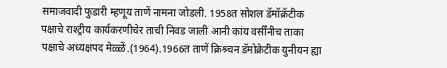समाजवादी फुडारी म्हणूय ताणें नामना जोडली. 1958त सोशल डॅमॉक्रॅटीक पक्षाचे राश्ट्रीय कार्यकरणीचेर ताची निवड जाली आनी कांय वर्सींनीच ताका पक्षाचे अध्यक्षपद मेळ्ळें.(1964).1966त ताणें क्रिश्र्चन डॅमोक्रेटीक युनीयन ह्या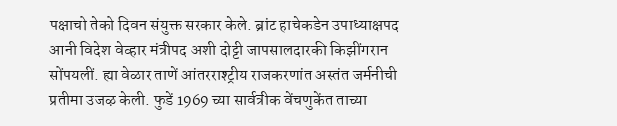पक्षाचो तेको दिवन संयुक्त सरकार केले. ब्रांट हाचेकडेन उपाध्याक्षपद आनी विदेश वेव्हार मंत्रीपद अशी दोट्टी जापसालदारकी किझींगरान सोंपयलीं. ह्या वेळार ताणें आंतरराश्ट्रीय राजकरणांत अस्तंत जर्मनीची प्रतीमा उजऴ केली. फुडें 1969 च्या सार्वत्रीक वेंचणुकेंत ताच्या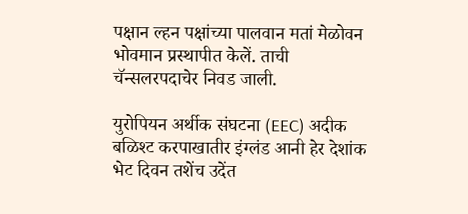पक्षान ल्हन पक्षांच्या पालवान मतां मेळोवन भोवमान प्रस्थापीत केलें. ताची चॅन्सलरपदाचेर निवड जाली.

युरोपियन अर्थीक संघटना (EEC) अदीक बळिश्ट करपाखातीर इंग्लंड आनी हेर देशांक भेट दिवन तशेंच उदेंत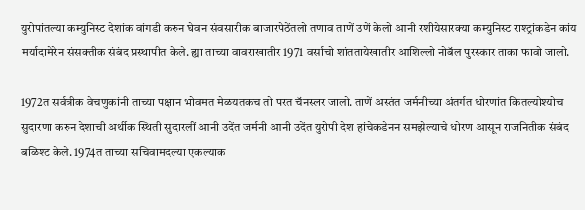युरोपांतल्या कम्युनिस्ट देशांक वांगडी करुन घेवन संवसारीक बाजारपेठेंतलो तणाव ताणें उणें केलो आनी रशीयेसारक्या कम्युनिस्ट राश्ट्रांकडेन कांय मर्यादामेरेन संसक्तीक संबंद प्रस्थापीत केले. ह्या ताच्या वावराखातीर 1971 वर्साचो शांततायेखातीर आशिल्लो नोबॅल पुरस्कार ताका फावो जालो.

1972त सर्वत्रीक वेचणुकांनी ताच्या पक्षान भोवमत मेळयतकच तो परत चॅनस्लर जालो. ताणें अस्तंत जर्मनीच्या अंतर्गत धोरणांत कितल्योश्योच सुदारणा करुन देशाची अर्थीक स्थिती सुदारलीं आनी उदेंत जर्मनी आनी उदेंत युरोपी देश हांचेकडेनन समझेल्याचे धोरण आसून राजनितीक संबंद बळिश्ट केले. 1974त ताच्या सचिवामदल्या एकल्याक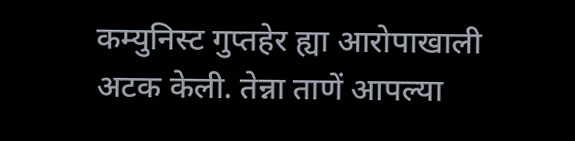कम्युनिस्ट गुप्तहेर ह्या आरोपाखाली अटक केली. तेन्ना ताणें आपल्या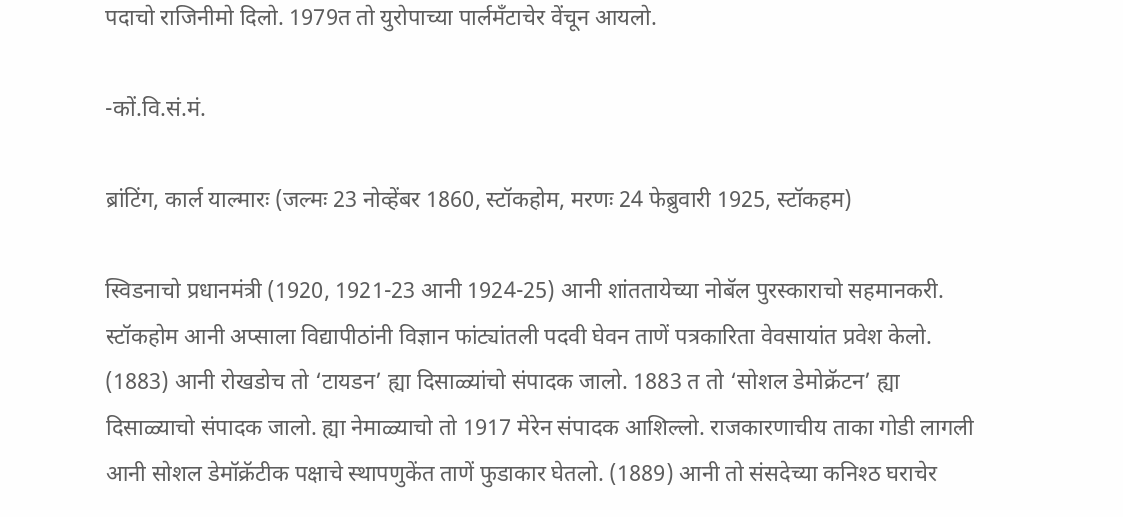पदाचो राजिनीमो दिलो. 1979त तो युरोपाच्या पार्लमॅंटाचेर वेंचून आयलो.

-कों.वि.सं.मं.

ब्रांटिंग, कार्ल याल्मारः (जल्मः 23 नोव्हेंबर 1860, स्टॉकहोम, मरणः 24 फेब्रुवारी 1925, स्टॉकहम)

स्विडनाचो प्रधानमंत्री (1920, 1921-23 आनी 1924-25) आनी शांततायेच्या नोबॅल पुरस्काराचो सहमानकरी. स्टॉकहोम आनी अप्साला विद्यापीठांनी विज्ञान फांट्यांतली पदवी घेवन ताणें पत्रकारिता वेवसायांत प्रवेश केलो. (1883) आनी रोखडोच तो ‘टायडन’ ह्या दिसाळ्यांचो संपादक जालो. 1883 त तो ‘सोशल डेमोक्रॅटन’ ह्या दिसाळ्याचो संपादक जालो. ह्या नेमाळ्याचो तो 1917 मेरेन संपादक आशिल्लो. राजकारणाचीय ताका गोडी लागली आनी सोशल डेमॉक्रॅटीक पक्षाचे स्थापणुकेंत ताणें फुडाकार घेतलो. (1889) आनी तो संसदेच्या कनिश्ठ घराचेर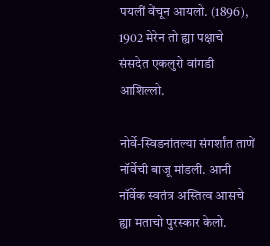पयलीं वेंचून आयलो. (1896), 1902 मेरेन तो ह्या पक्षाचे संसदेत एकलुरो वांगडी आशिल्लो.

नोर्वे-स्विडनांतल्या संगर्शांत ताणें नॉर्वेची बाजू मांडली. आनी नॉर्वेक स्वतंत्र अस्तित्व आसचे ह्या मताचो पुरस्कार केलो.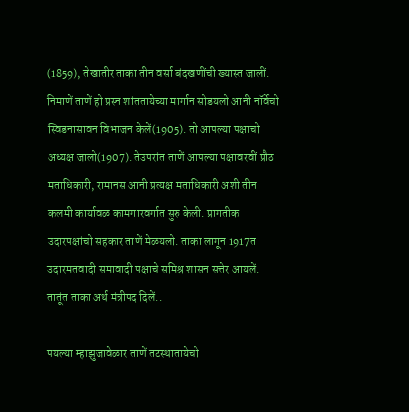(1859), तेखातीर ताका तीन वर्सा बंदखणींची ख्यास्त जालीं. निमाणें ताणें हो प्रस्न शांततायेच्या मार्गान सोडयलो आनी नॉर्वेचो स्विडनासावन विभाजन केलें(1905). तो आपल्या पक्षाचो अध्यक्ष जालो(1907). तेउपरांत ताणें आपल्या पक्षावरवीं प्रौठ मताधिकारी, रामानस आनी प्रत्यक्ष मताधिकारी अशी तीन कलमी कार्यावळ कामगारवर्गात सुरु केली. प्रागतीक उदारपक्षांचो सहकार ताणें मेळयलो. ताका लागून 1917त उदारमतवादी समावादी पक्षाचे समिश्र शासन सत्तेर आयलें. तातूंत ताका अर्थ मंत्रीपद दिलें..

पयल्या म्हाझुजावेळार ताणें तटस्थातायेचो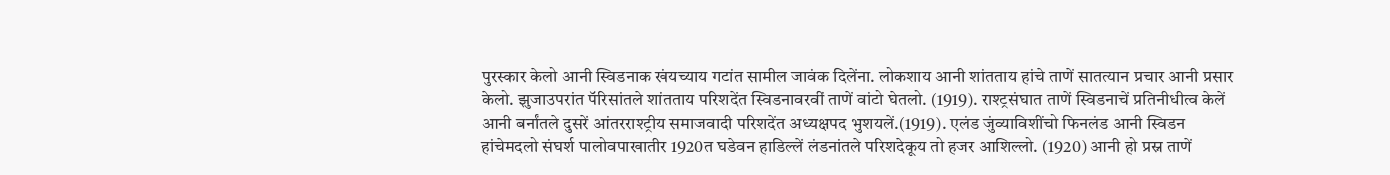पुरस्कार केलो आनी स्विडनाक खंयच्याय गटांत सामील जावंक दिलेंना. लोकशाय आनी शांतताय हांचे ताणें सातत्यान प्रचार आनी प्रसार केलो. झुजाउपरांत पॅरिसांतले शांतताय परिशदेंत स्विडनावरवीं ताणें वांटो घेतलो. (1919). राश्ट्रसंघात ताणें स्विडनाचें प्रतिनीधीत्व केलें आनी बर्नांतले दुसरें आंतरराश्ट्रीय समाजवादी परिशदेंत अध्यक्षपद भुशयलें.(1919). एलंड जुंव्याविशींचो फिनलंड आनी स्विडन हांचेमदलो संघर्श पालोवपाखातीर 1920त घडेवन हाडिल्लें लंडनांतले परिशदेकूय तो हजर आशिल्लो. (1920) आनी हो प्रस्न ताणें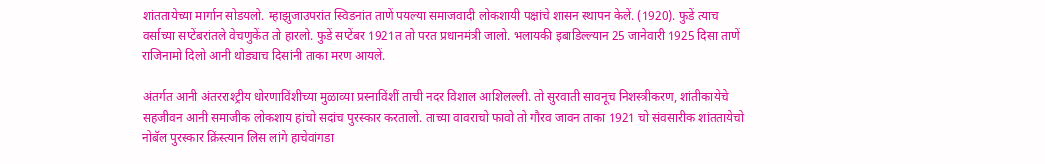शांततायेच्या मार्गान सोडयलो. म्हाझुजाउपरांत स्विडनांत ताणें पयल्या समाजवादी लोकशायी पक्षांचे शासन स्थापन केलें. (1920). फुडें त्याच वर्साच्या सप्टेंबरांतले वेचणुकेंत तो हारलो. फुडें सप्टेंबर 1921त तो परत प्रधानमंत्री जालो. भलायकी इबाडिल्ल्यान 25 जानेवारी 1925 दिसा ताणें राजिनामो दिलो आनी थोड्याच दिसांनी ताका मरण आयलें.

अंतर्गत आनी अंतरराश्ट्रीय धोरणाविंशीच्या मुळाव्या प्रस्नाविंशीं ताची नदर विशाल आशिलल्ली. तो सुरवाती सावनूच निशस्त्रीकरण, शांतीकायेचे सहजीवन आनी समाजीक लोकशाय हांचो सदांच पुरस्कार करतालो. ताच्या वावराचो फावो तो गौरव जावन ताका 1921 चो संवसारीक शांततायेचो नोबॅल पुरस्कार क्रिंस्त्यान लिस लांगे हाचेवांगडा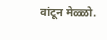वांटून मेळ्ळो.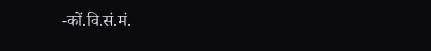-कों.वि.सं.मं.